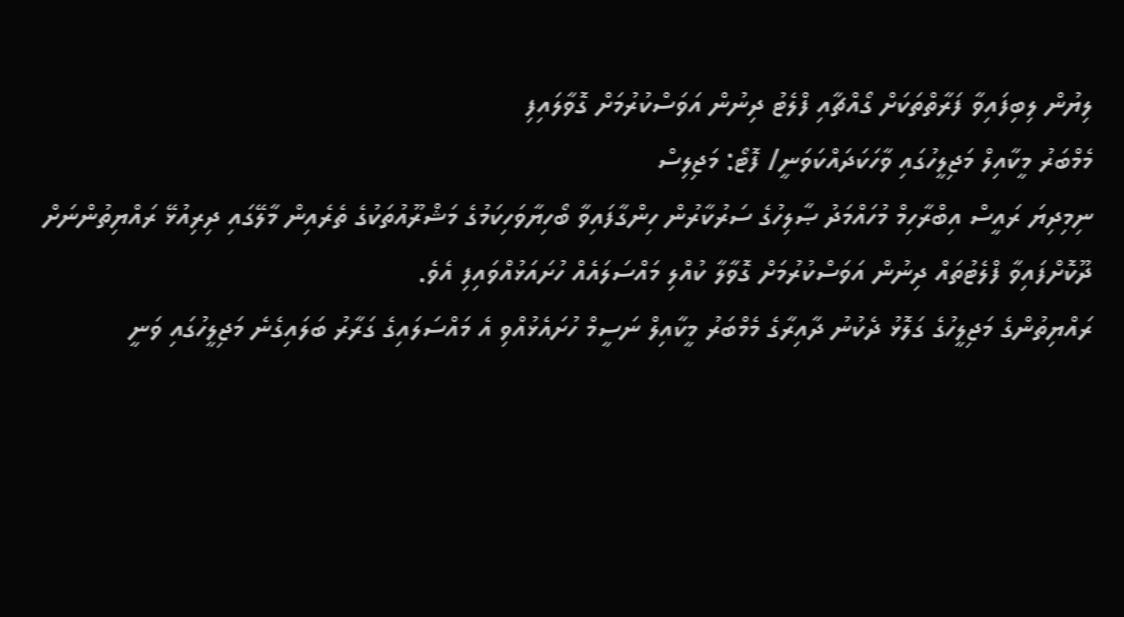ލިޔުން ލިބިފައިވާ ފަރާތްތަކަށް ގޯއްޗާއި ފްލެޓު ދިނުން އަވަސްކުރުމަށް ގޮވާލައިފި
މެމްބަރު މީކާއިލް މަޖިލީހުގައި ވާހަކަދައްކަވަނީ/ ފޮޓޯ: މަޖިލިސް
ނިމިދިޔަ ރައީސް އިބްރާހިމް މުހައްމަދު ޞާލިހުގެ ސަރުކާރުން ހިންގާފައިވާ ބޯހިޔާވަހިކަމުގެ މަޝްރޫއުތަކުގެ ތެރެއިން މާލޭގައި ދިރިއުޅޭ ރައްޔިތުންނަށް ދޫކޮށްފައިވާ ފްލެޓުތައް ދިނުން އަވަސްކުރުމަށް ގޮވާލާ ކުއްލި މައްސަލައެއް ހުށައަޅުއްވައިފި އެވެ.
ރައްޔިތުންގެ މަޖިލީހުގެ ގަލޮޅު ދެކުނު ދާއިރާގެ މެމްބަރު މީކާއިލް ނަސީމް ހުށައެޅުއްވި އެ މައްސަލައިގެ ގަރާރު ބަލައިގެނެ މަޖިލީހުގައި ވަނީ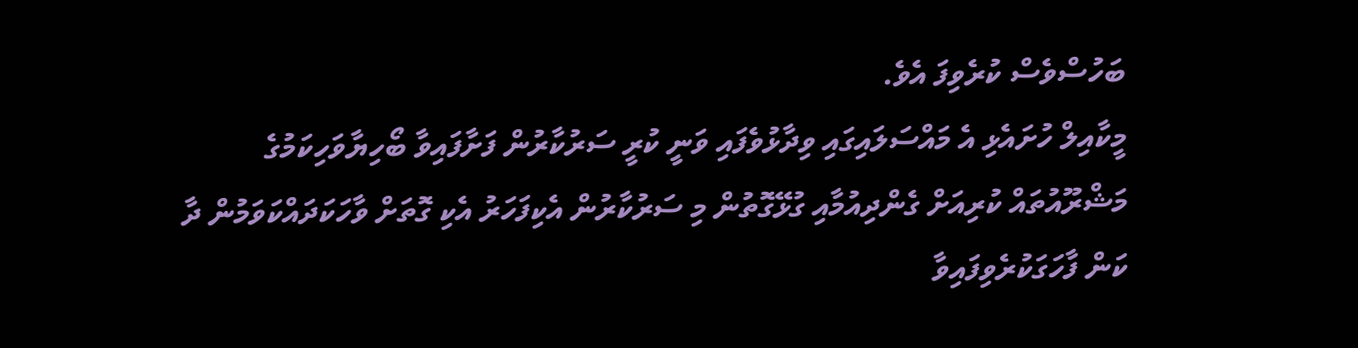ބަހުސްވެސް ކުރެވިފަ އެވެ.
މީކާއިލް ހުށައެޅި އެ މައްސަލައިގައި ވިދާޅުވެފައި ވަނީ ކުރީ ސަރުކާރުން ފަށާފައިވާ ބޯހިޔާވަހިކަމުގެ މަޝްރޫއުތައް ކުރިއަށް ގެންދިއުމާއި ގުޅޭގޮތުން މި ސަރުކާރުން އެކިފަހަރު އެކި ގޮތަށް ވާހަކަދައްކަވަމުން ދާ ކަން ފާހަގަކުރެވިފައިވާ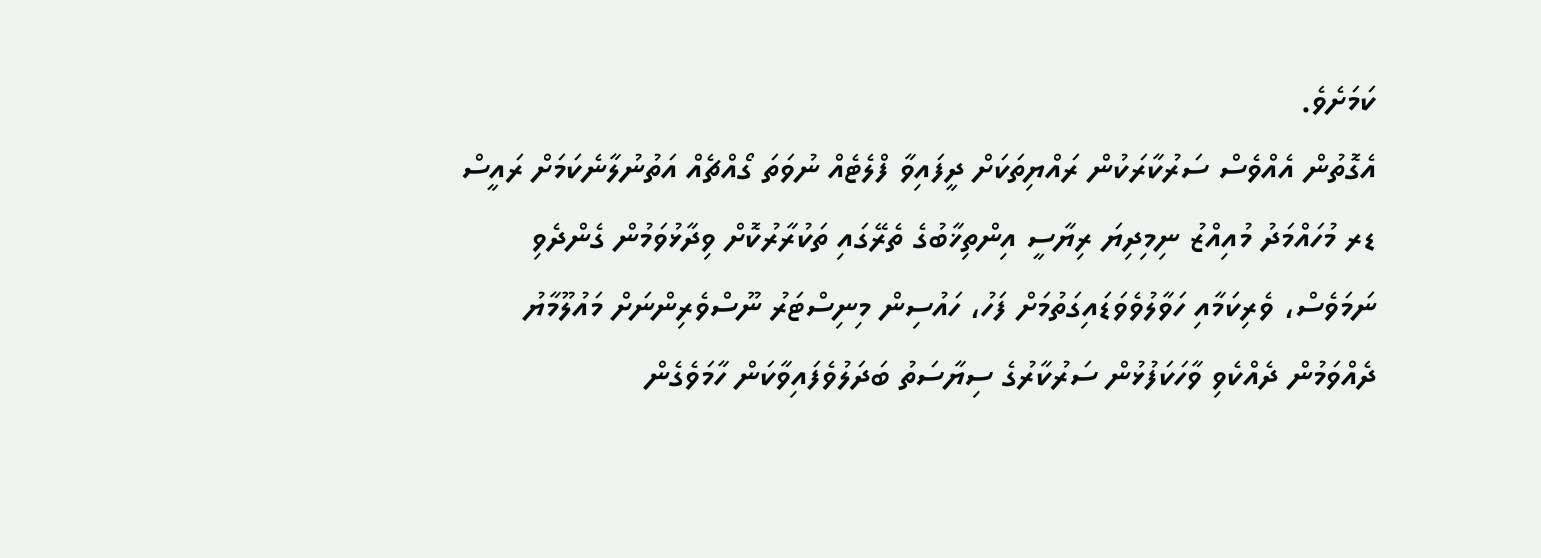ކަމަށެވެ.
އެގޮތުން އެއްވެސް ސަރުކާރަކުން ރައްޔިތަކަށް ދީފައިވާ ފްލެޓެއް ނުވަތަ ގޯއްޗެއް އަތުނުލާނެކަމަށް ރައީސް ޑރ މުހައްމަދު މުއިއްޒު ނިމިދިޔަ ރިޔާސީ އިންތިޚާބުގެ ތެރޭގައި ތަކުރާރުކޮށް ވިދާޅުވަމުން ގެންދެވި ނަމަވެސް، ވެރިކަމާއި ހަވާލުވެވަޑައިގަތުމަށް ފަހު، ހައުސިން މިނިސްޓަރު ނޫސްވެރިންނަށް މައުލޫމާޔު ދެއްވަމުން ދެއްކެވި ވާހަކަފުޅުން ސަރުކާރުގެ ސިޔާސަތު ބަދަލުވެފައިވާކަން ހާމަވެގެން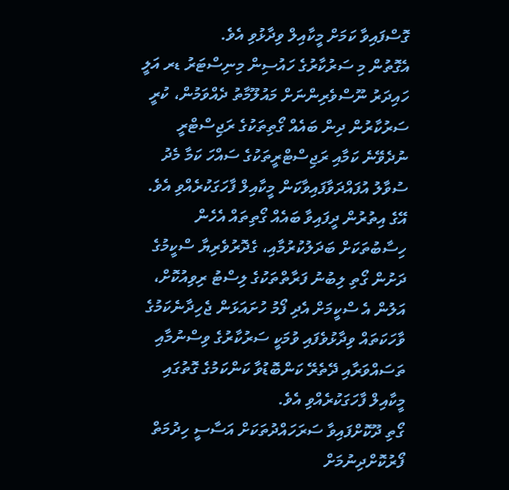ގޮސްފައިވާ ކަމަށް މީކާއިލް ވިދާޅުވި އެވެ.
އެގޮތުން މި ސަރުކާރުގެ ހައުސިން މިނިސްޓަރު ޑރ އަލީ ހައިދަރު ނޫސްވެރިންނަށް މައުލޫމާތު ދެއްވަމުން، ކުރީ ސަރުކާރުން ދިން ބައެއް ގޯތިތަކުގެ ރަޖިސްޓްރީ ނުދެވޭނެ ކަމާއި ރަޖިސްޓްރީތަކުގެ ސައްހަ ކަމާ މެދު ސުވާލު އުފައްދަވާފައިވާކަން މީކާއިލް ފާހަގަކުރެއްވި އެވެ.
އޭގެ އިތުރުން ދީފައިވާ ބައެއް ގޯތިތައް އެހެން ހިސާބުތަކަށް ބަދަލުކުރުމާއި، ގެދޮރުވެރިޔާ ސްކީމުގެ ދަށުން ގޯތި ލިބުނު ފަރާތްތަކުގެ ލިސްޓު ރިވިއުކޮށް، އަލުން އެ ސްކީމަށް އެދި ފޯމު ހުށައަޅަން ޖެހިދާނެކަމުގެ ވާހަކަތައް ވިދާޅުވެފައި ވުމަކީ ސަރުކާރުގެ ވިސްނުމާއި ތަސައްވަރާއި ދޭތެރޭ ކަންބޮޑުވާ ކަންކަމުގެ ގޮތުގައި މީކާއިލް ފާހަގަކުރެއްވި އެވެ.
ގޯތި ދޫކޮށްފައިވާ ސަރަހައްދުތަކަށް އަސާސީ ހިދުމަތް ފޯރުކޮށްދިނުމަށް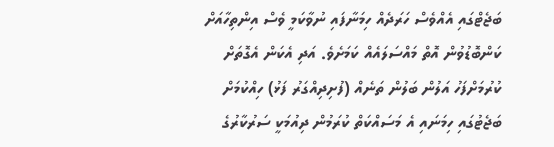ބަޖެޓްގައި އެއްވެސް ހަރަދެއް ހިމަނާފައި ނުވާކަމީ ވެސް އިންތިހާއަށް ކަންބޮޑުވުން އޮތް މައްސަލައެއް ކަމަށެވެ. އަދި އެކަން އެގޮތަށް ކުރުމަށްފަހު އަލުން ބަލުން ތަނެއް (ފުށިދިއްގަރު ފަޅު) ހިއްކުމަށް ބަޖެޓުގައި ހިމަނައި އެ މަސައްކަތް ކުރަމުން ދިއުމަކީ ސަރުކާރުގެ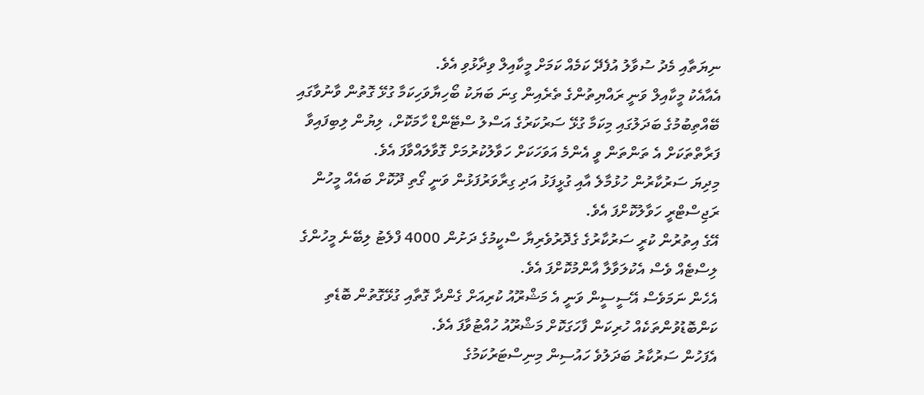ނިޔަތާއި މެދު ސުވާލު އުފެދޭ ކަމެއް ކަމަށް މީކާއިލް ވިދާޅުވި އެވެ.
އެއާއެކު މީކާއިލް ވަނީ ރައްޔިތުންގެ ތެރެއިން ގިނަ ބަޔަކު ބޯހިޔާވަހިކަމާ ގުޅޭ ގޮތުން ވާނުވާގައި ބޭއްތިބުމުގެ ބަދަލުގައި މިކަމާ ގުޅޭ ސަރުކަރުގެ އަސްލު ސްޓޭންޑް ހާމަކޮށް، ލިޔުން ލިބިފައިވާ ފަރާތްތަކަށް އެ ތަންތަން ވީ އެންމެ އަވަހަކަށް ހަވާލުކުރުމަށް ގޮވާލައްވާފަ އެވެ.
މިދިޔަ ސަރުކާރުން ހުޅުމާލެ އާއި ގުޅީފަޅު އަދި ގިރާވަރުފަޅުން ވަނީ ގޯތި ދޫކޮށް ބައެއް މީހުން ރަޖިސްޓްރީ ހަވާލުކޮށްފަ އެވެ.
އޭގެ އިތުރުން ކުރީ ސަރުކާރުގެ ގެދޮރުވެރިޔާ ސްކީމުގެ ދަށުން 4000 ފްލެޓު ލިބޭނެ މީހުންގެ ލިސްޓެއް ވެސް އެކުލަވާލާ އާންމުކޮށްފަ އެވެ.
އެހެން ނަމަވެސް އޭސީސީން ވަނީ އެ މަޝްރޫއު ކުރިއަށް ގެންދާ ގޮތާއި ގުޅޭގޮތުން ބޮޑެތި ކަންބޮޑުވުންތަކެއް ހުރިކަން ފާހަގަކޮށް މަޝްރޫއު ހުއްޓުވާފަ އެވެ.
އެފަހުން ސަރުކާރު ބަދަލުވެ ހައުސިން މިނިސްޓަރުކަމުގެ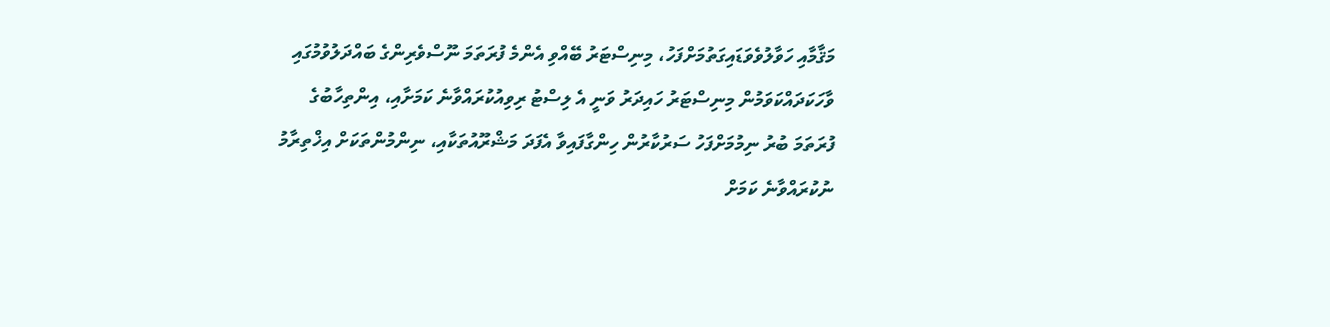މަޤާމާއި ހަވާލުވެވަޑައިގަތުމަށްފަހު، މިނިސްޓަރު ބޭއްވި އެންމެ ފުރަތަމަ ނޫސްވެރިންގެ ބައްދަލުވުމުގައި ވާހަކަދައްކަވަމުން މިނިސްޓަރު ހައިދަރު ވަނީ އެ ލިސްޓު ރިވިއުކުރައްވާނެ ކަމަށާއި، އިންތިހާބުގެ ފުރަތަމަ ބުރު ނިމުމަށްފަހު ސަރުކާރުން ހިންގާފައިވާ އެފަދަ މަޝްރޫއުތަކާއި، ނިންމުންތަކަށް އިޚްތިރާމު ނުކުރައްވާނެ ކަމަށް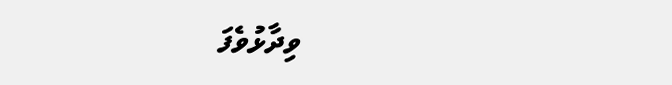ވިދާޅުވެފަ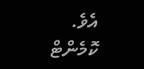އެވެ.
ކޮމެންޓް